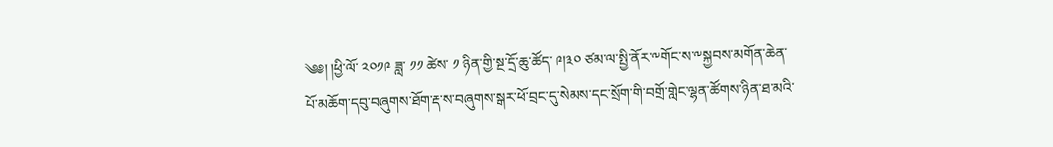༄༅། །ཕྱི་ལོ་ ༢༠༡༩ ཟླ་ ༡༡ ཚེས་ ༡ ཉིན་གྱི་སྔ་དྲོ་ཆུ་ཚོད་ ༩།༣༠ ཙམ་ལ་སྤྱི་ནོར་༸གོང་ས་༸སྐྱབས་མགོན་ཆེན་པོ་མཆོག་དབུ་བཞུགས་ཐོག་རྡ་ས་བཞུགས་སྒར་ཕོ་བྲང་དུ་སེམས་དང་སྲོག་གི་བགྲོ་གླེང་ལྷན་ཚོགས་ཉིན་ཐ་མའི་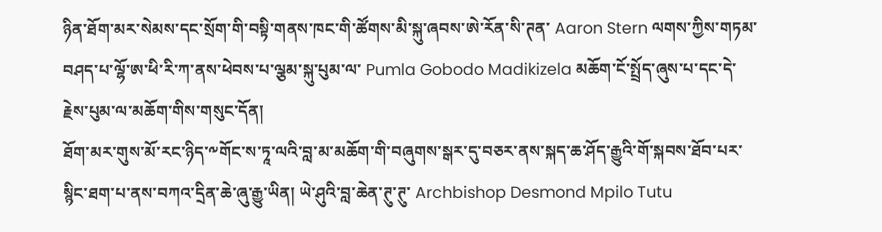ཉིན་ཐོག་མར་སེམས་དང་སྲོག་གི་བསྟི་གནས་ཁང་གི་ཚོགས་མི་སྐུ་ཞབས་ཨེ་རོན་སི་ཊན་ Aaron Stern ལགས་ཀྱིས་གཏམ་བཤད་པ་ལྷོ་ཨ་ཕི་རི་ཀ་ནས་ཕེབས་པ་ལྕམ་སྐུ་པུམ་ལ་ Pumla Gobodo Madikizela མཆོག་ངོ་སྤྲོད་ཞུས་པ་དང་དེ་རྗེས་པུམ་ལ་མཆོག་གིས་གསུང་དོན།
ཐོག་མར་གུས་མོ་རང་ཉིད་༸གོང་ས་ཏཱ་ལའི་བླ་མ་མཆོག་གི་བཞུགས་སྒར་དུ་བཅར་ནས་སྐད་ཆ་ཤོད་རྒྱུའི་གོ་སྐབས་ཐོབ་པར་སྙིང་ཐག་པ་ནས་བཀའ་དྲིན་ཆེ་ཞུ་རྒྱུ་ཡིན། ཡེ་ཤུའི་བླ་ཆེན་ཊུ་ཊུ་ Archbishop Desmond Mpilo Tutu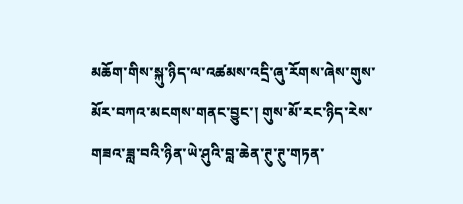མཆོག་གིས་སྐུ་ཉིད་ལ་འཚམས་འདྲི་ཞུ་རོགས་ཞེས་གུས་མོར་བཀའ་མངགས་གནང་བྱུང་། གུས་མོ་རང་ཉིད་རེས་གཟའ་ཟླ་བའི་ཉིན་ཡེ་ཤུའི་བླ་ཆེན་ཊུ་ཊུ་གཏན་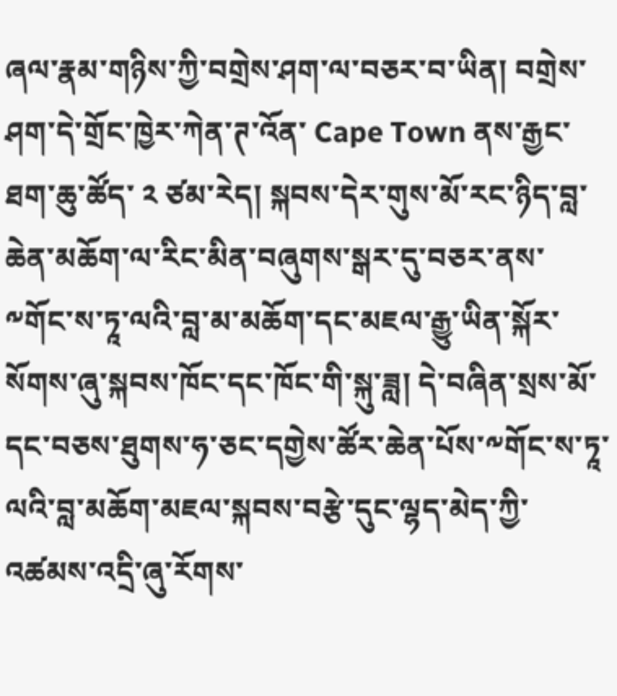ཞལ་རྣམ་གཉིས་ཀྱི་བགྲེས་ཤག་ལ་བཅར་བ་ཡིན། བགྲེས་ཤག་དེ་གྲོང་ཁྱེར་ཀེན་ཊ་འོན་ Cape Town ནས་རྒྱང་ཐག་ཆུ་ཚོད་ ༢ ཙམ་རེད། སྐབས་དེར་གུས་མོ་རང་ཉིད་བླ་ཆེན་མཆོག་ལ་རིང་མིན་བཞུགས་སྒར་དུ་བཅར་ནས་༸གོང་ས་ཏཱ་ལའི་བླ་མ་མཆོག་དང་མཇལ་རྒྱུ་ཡིན་སྐོར་སོགས་ཞུ་སྐབས་ཁོང་དང་ཁོང་གི་སྐུ་ཟླ། དེ་བཞིན་སྲས་མོ་དང་བཅས་ཐུགས་ཧ་ཅང་དགྱེས་ཚོར་ཆེན་པོས་༸གོང་ས་ཏཱ་ལའི་བླ་མཆོག་མཇལ་སྐབས་བརྩེ་དུང་ལྷད་མེད་ཀྱི་འཚམས་འདྲི་ཞུ་རོགས་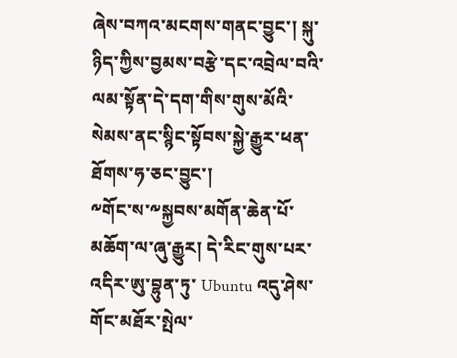ཞེས་བཀའ་མངགས་གནང་བྱུང་། སྐུ་ཉིད་ཀྱིས་བྱམས་བརྩེ་དང་འབྲེལ་བའི་ལམ་སྟོན་དེ་དག་གིས་གུས་མོའི་སེམས་ནང་སྙིང་སྟོབས་སྐྱེ་རྒྱུར་ཕན་ཐོགས་ཧ་ཅང་བྱུང་།
༸གོང་ས་༸སྐྱབས་མགོན་ཆེན་པོ་མཆོག་ལ་ཞུ་རྒྱུར། དེ་རིང་གུས་པར་འདིར་ཨུ་བྷུན་ཏུ་ Ubuntu འདུ་ཤེས་གོང་མཐོར་སྤེལ་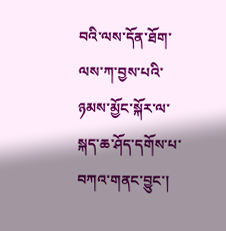བའི་ལས་དོན་ཐོག་ལས་ཀ་བྱས་པའི་ཉམས་མྱོང་སྐོར་ལ་སྐད་ཆ་ཤོད་དགོས་པ་བཀའ་གནང་བྱུང་།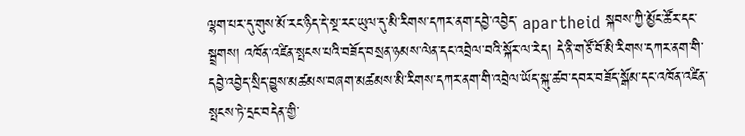ལྷག་པར་དུ་གུས་མོ་རང་ཉིད་དེ་སྔ་རང་ཡུལ་དུ་མི་རིགས་དཀར་ནག་དབྱེ་འབྱེད་ apartheid སྐབས་ཀྱི་མྱོང་ཚོར་དང་སྦྲགས། འཁོན་འཛིན་སྤངས་པའི་བཟོད་བསྲན་ཉམས་ལེན་དང་འབྲེལ་བའི་སྐོར་ལ་རེད། དེ་ནི་གཙོ་བོ་མི་རིགས་དཀར་ནག་གི་དབྱེ་འབྱེད་སྲིད་བྱུས་མཚམས་བཞག་མཚམས་མི་རིགས་དཀར་ནག་གི་འབྲེལ་ཡོད་སྐུ་ཚབ་དབར་བཟོད་སྒོམ་དང་འཁོན་འཛིན་སྤངས་ཏེ་དྲང་བདེན་གྱི་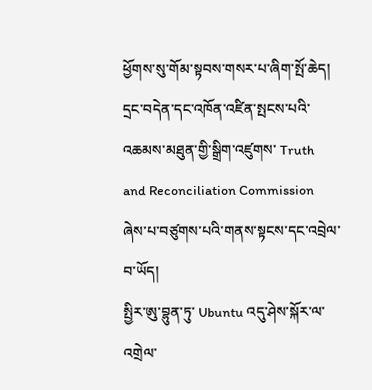ཕྱོགས་སུ་གོམ་སྟབས་གསར་པ་ཞིག་སྤོ་ཆེད། དྲང་བདེན་དང་འཁོན་འཛིན་སྤངས་པའི་འཆམས་མཐུན་གྱི་སྒྲིག་འཛུགས་ Truth and Reconciliation Commission ཞེས་པ་བཙུགས་པའི་གནས་སྟངས་དང་འབྲེལ་བ་ཡོད།
སྤྱིར་ཨུ་བྷུན་ཏུ་ Ubuntu འདུ་ཤེས་སྐོར་ལ་འགྲེལ་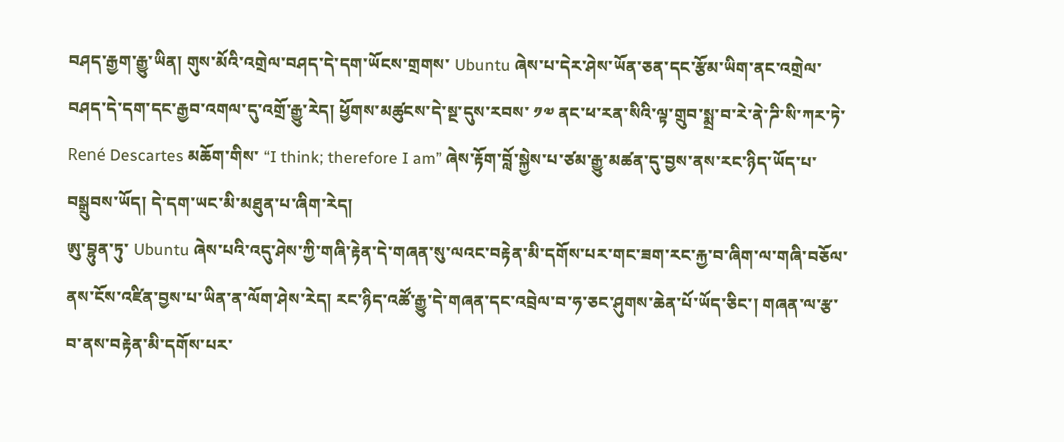བཤད་རྒྱག་རྒྱུ་ཡིན། གུས་མོའི་འགྲེལ་བཤད་དེ་དག་ཡོངས་གྲགས་ Ubuntu ཞེས་པ་དེར་ཤེས་ཡོན་ཅན་དང་རྩོམ་ཡིག་ནང་འགྲེལ་བཤད་དེ་དག་དང་རྒྱབ་འགལ་དུ་འགྲོ་རྒྱུ་རེད། ཕྱོགས་མཚུངས་དེ་སྔ་དུས་རབས་ ༡༧ ནང་ཕ་རན་སིའི་ལྟ་གྲུབ་སྨྲ་བ་རེ་ནེ་ཌི་སི་ཀར་ཏེ་ René Descartes མཆོག་གིས་ “I think; therefore I am” ཞེས་རྟོག་བློ་སྐྱེས་པ་ཙམ་རྒྱུ་མཚན་དུ་བྱས་ནས་རང་ཉིད་ཡོད་པ་བསྒྲུབས་ཡོད། དེ་དག་ཡང་མི་མཐུན་པ་ཞིག་རེད།
ཨུ་བྷུན་ཏུ་ Ubuntu ཞེས་པའི་འདུ་ཤེས་ཀྱི་གཞི་རྟེན་དེ་གཞན་སུ་ལའང་བརྟེན་མི་དགོས་པར་གང་ཟག་རང་རྐྱ་བ་ཞིག་ལ་གཞི་བཅོལ་ནས་ངོས་འཛིན་བྱས་པ་ཡིན་ན་ལོག་ཤེས་རེད། རང་ཉིད་འཚོ་རྒྱུ་དེ་གཞན་དང་འབྲེལ་བ་ཧ་ཅང་ཤུགས་ཆེན་པོ་ཡོད་ཅིང་། གཞན་ལ་རྩ་བ་ནས་བརྟེན་མི་དགོས་པར་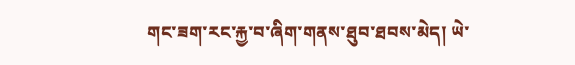གང་ཟག་རང་རྐྱ་བ་ཞིག་གནས་ཐུབ་ཐབས་མེད། ཡེ་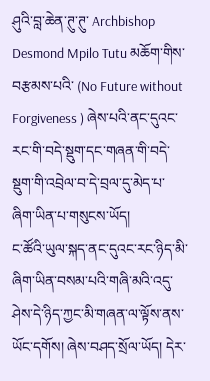ཤུའི་བླ་ཆེན་ཊུ་ཊུ་ Archbishop Desmond Mpilo Tutu མཆོག་གིས་བརྩམས་པའི་ (No Future without Forgiveness ) ཞེས་པའི་ནང་དུའང་རང་གི་བདེ་སྡུག་དང་གཞན་གི་བདེ་སྡུག་གི་འབྲེལ་བ་དེ་བྲལ་དུ་མེད་པ་ཞིག་ཡིན་པ་གསུངས་ཡོད།
ང་ཚོའི་ཡུལ་སྐད་ནང་དུའང་རང་ཉིད་མི་ཞིག་ཡིན་བསམ་པའི་གཞི་མའི་འདུ་ཤེས་དེ་ཉིད་ཀྱང་མི་གཞན་ལ་ལྟོས་ནས་ཡོང་དགོས། ཞེས་བཤད་སྲོལ་ཡོད། དེར་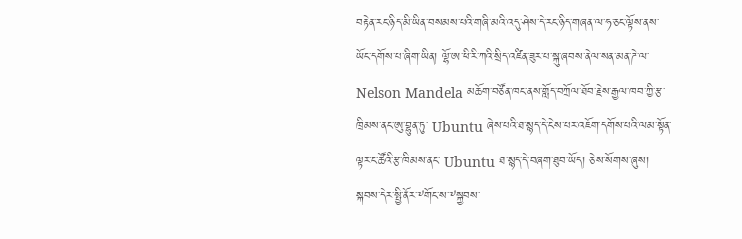བརྟེན་རང་ཉིད་མི་ཡིན་བསམས་པའི་གཞི་མའི་འདུ་ཤེས་དེ་རང་ཉིད་གཞན་ལ་ཧ་ཅང་ལྟོས་ནས་ཡོང་དགོས་པ་ཞིག་ཡིན། ལྷོ་ཨ་ཕི་རི་ཀའི་སྲིད་འཛིན་ཟུར་པ་སྐུ་ཞབས་ནེལ་སན་མན་ཌེ་ལ་ Nelson Mandela མཆོག་བཙོན་ཁང་ནས་གློད་བཀྲོལ་ཐོབ་རྗེས་རྒྱལ་ཁབ་ཀྱི་རྩ་ཁྲིམས་ནང་ཨུ་བྷུན་ཏུ་ Ubuntu ཞེས་པའི་ཐ་སྙད་དེ་ངེས་པར་འཇོག་དགོས་པའི་ལམ་སྟོན་ལྟར་ང་ཚོའི་རྩ་ཁིམས་ནང་ Ubuntu ཐ་སྙད་དེ་བཞག་ཐུབ་ཡོད། ཅེས་སོགས་ཞུས།
སྐབས་དེར་སྤྱི་ནོར་༸གོང་ས་༸སྐྱབས་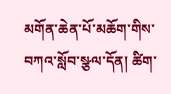མགོན་ཆེན་པོ་མཆོག་གིས་བཀའ་སློབ་སྩལ་དོན། ཚིག་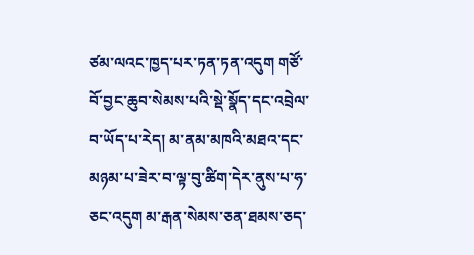ཙམ་ལའང་ཁྱད་པར་ཏན་ཏན་འདུག གཙོ་བོ་བྱང་ཆུབ་སེམས་པའི་སྡེ་སྣོད་དང་འབྲེལ་བ་ཡོད་པ་རེད། མ་ནམ་མཁའི་མཐའ་དང་མཉམ་པ་ཟེར་བ་ལྟ་བུ་ཚིག་དེར་ནུས་པ་ཧ་ཅང་འདུག མ་རྒན་སེམས་ཅན་ཐམས་ཅད་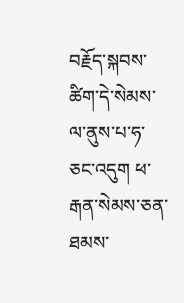བརྗོད་སྐབས་ཚིག་དེ་སེམས་ལ་ནུས་པ་ཧ་ཅང་འདུག ཕ་རྒན་སེམས་ཅན་ཐམས་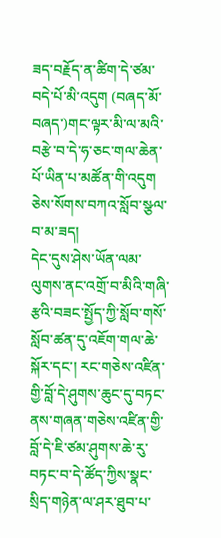ཟད་བརྗོད་ན་ཚིག་དེ་ཙམ་བདེ་པོ་མི་འདུག (བཞད་མོ་བཞད་)གང་ལྟར་མི་ལ་མའི་བརྩེ་བ་དེ་ཧ་ཅང་གལ་ཆེན་པོ་ཡིན་པ་མཚོན་གི་འདུག ཅེས་སོགས་བཀའ་སློབ་སྩལ་བ་མ་ཟད།
དེང་དུས་ཤེས་ཡོན་ལམ་ལུགས་ནང་འགྲོ་བ་མིའི་གཞི་རྩའི་བཟང་སྤྱོད་ཀྱི་སློབ་གསོ་སློབ་ཚན་དུ་འཇོག་གལ་ཆེ་སྐོར་དང་། རང་གཅེས་འཛིན་གྱི་བློ་དེ་ཤུགས་ཆུང་དུ་བཏང་ནས་གཞན་གཅེས་འཛིན་གྱི་བློ་དེ་ཇི་ཙམ་ཤུགས་ཆེ་རུ་བཏང་བ་དེ་ཚོད་ཀྱིས་སྣང་སྲིད་གཉེན་ལ་ཤར་ཐུབ་པ་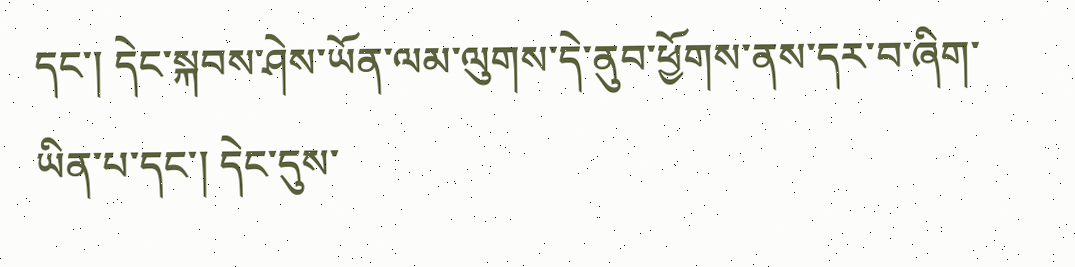དང་། དེང་སྐབས་ཤེས་ཡོན་ལམ་ལུགས་དེ་ནུབ་ཕྱོགས་ནས་དར་བ་ཞིག་ཡིན་པ་དང་། དེང་དུས་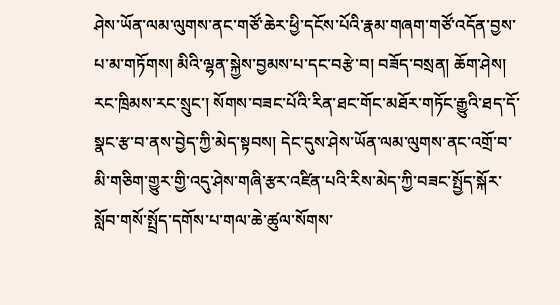ཤེས་ཡོན་ལམ་ལུགས་ནང་གཙོ་ཆེར་ཕྱི་དངོས་པོའི་རྣམ་གཞག་གཙོ་འདོན་བྱས་པ་མ་གཏོགས། མིའི་ལྷན་སྐྱེས་བྱམས་པ་དང་བརྩེ་བ། བཟོད་བསྲན། ཆོག་ཤེས། རང་ཁྲིམས་རང་སྲུང་། སོགས་བཟང་པོའི་རིན་ཐང་གོང་མཐོར་གཏོང་རྒྱུའི་ཐད་དོ་སྣང་རྩ་བ་ནས་བྱེད་ཀྱི་མེད་སྟབས། དེང་དུས་ཤེས་ཡོན་ལམ་ལུགས་ནང་འགྲོ་བ་མི་གཅིག་གྱུར་གྱི་འདུ་ཤེས་གཞི་རྩར་འཛིན་པའི་རིས་མེད་ཀྱི་བཟང་སྤྱོད་སྐོར་སློབ་གསོ་སྤྲོད་དགོས་པ་གལ་ཆེ་ཚུལ་སོགས་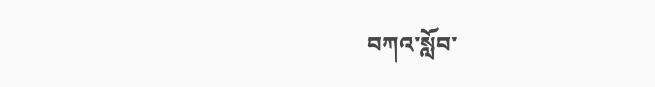བཀའ་སློབ་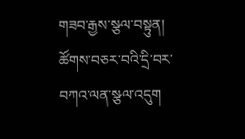གཟབ་རྒྱས་སྩལ་བསྟུན། ཚོགས་བཅར་བའི་དྲི་བར་བཀའ་ལན་སྩལ་འདུག